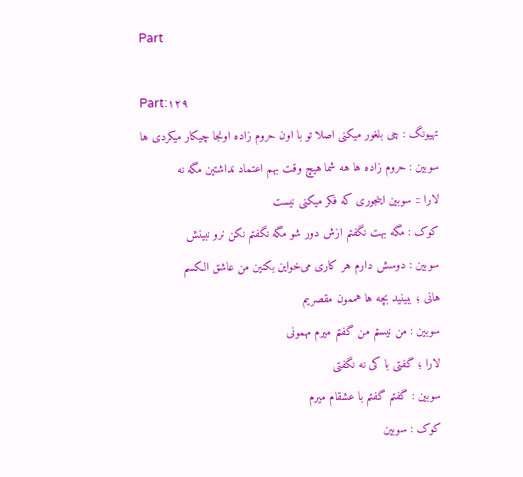Part

Part:۱۲۹
تهیونگ : چی بلغور میکنی اصلا تو با اون حروم زاده اونجا چیکار میکردی ها
سوبین : حر‌وم زاده ها هه شما هیچ وقت بهم اعتماد نداشتین مگه نه
لارا :: سوبین اینجوری که فکر میکنی نیست
کوک : مگه بهت نگفتم ازش دور شو مگه نگفتم نکن نرو نبینش
سوبین : دوسش دارم هر کاری می‌خواین بکنین من عاشق الکسم
هانی ؛ ببینید بچه ها هممون مقصریم
سوبین : من نیستم من گفتم میرم مهمونی
لارا ؛ گفتی با کی نه نگفتی
سوبین : گفتم گفتم با عشقام میرم
کوک : سوبین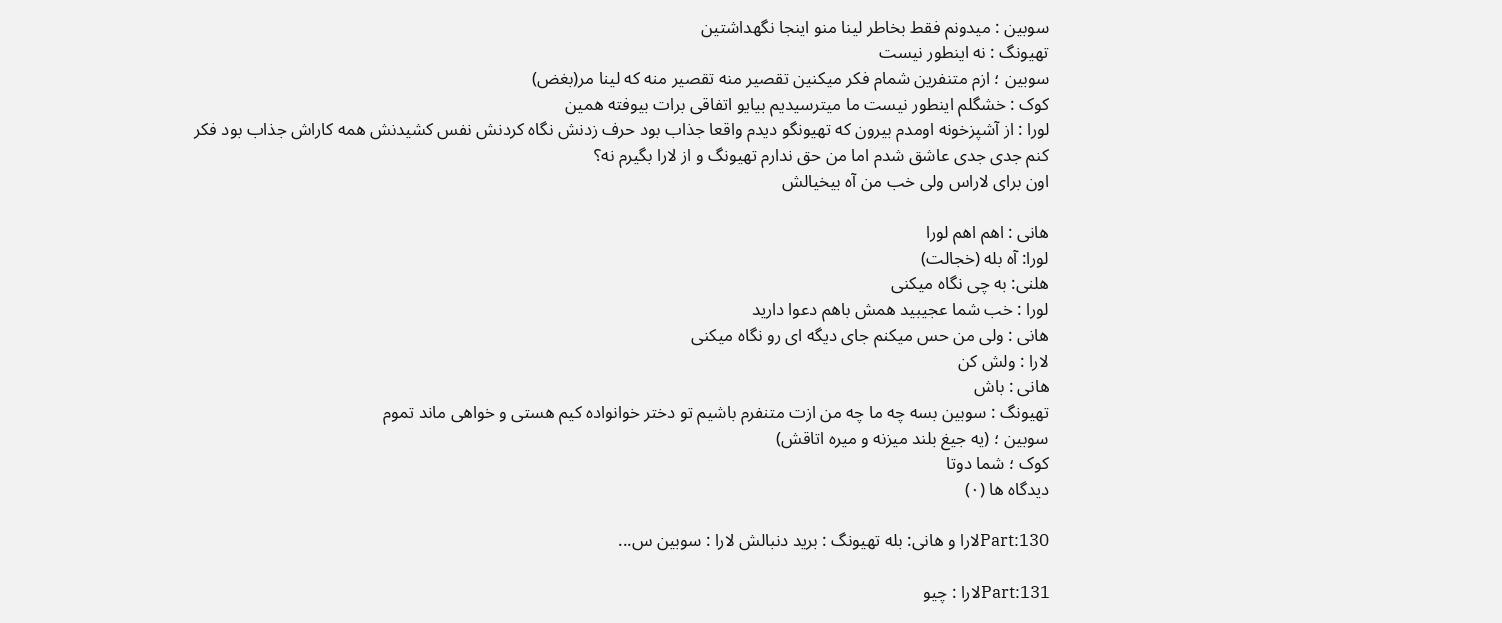سوبین : میدونم فقط بخاطر لینا منو اینجا نگهداشتین
تهیونگ : نه اینطور نیست
سوبین ؛ ازم متنفرین شمام فکر میکنین تقصیر منه تقصیر منه که لینا مر(بغض)
کوک : خشگلم اینطور نیست ما میترسیدیم بیایو اتفاقی برات بیوفته همین
لورا : از آشپزخونه اومدم بیرون که تهیونگو دیدم واقعا جذاب بود حرف زدنش نگاه کردنش نفس کشیدنش همه کاراش جذاب بود فکر کنم جدی جدی عاشق شدم اما من حق ندارم تهیونگ و از لارا بگیرم نه؟
اون برای لاراس ولی خب من آه بیخیالش

هانی : اهم اهم لورا
لورا: آه بله (خجالت)
هلنی: به چی نگاه میکنی
لورا : خب شما عجیبید همش باهم دعوا دارید
هانی : ولی من حس میکنم جای دیگه ای رو نگاه میکنی
لارا : ولش کن
هانی : باش
تهیونگ : سوبین بسه چه ما چه من ازت متنفرم باشیم تو دختر خوانواده کیم هستی و خواهی ماند تموم
سوبین ؛ (یه جیغ بلند میزنه و میره اتاقش)
کوک ؛ شما دوتا
دیدگاه ها (۰)

Part:130لارا و هانی: بله تهیونگ : برید دنبالش لارا : سوبین س...

Part:131لارا : چیو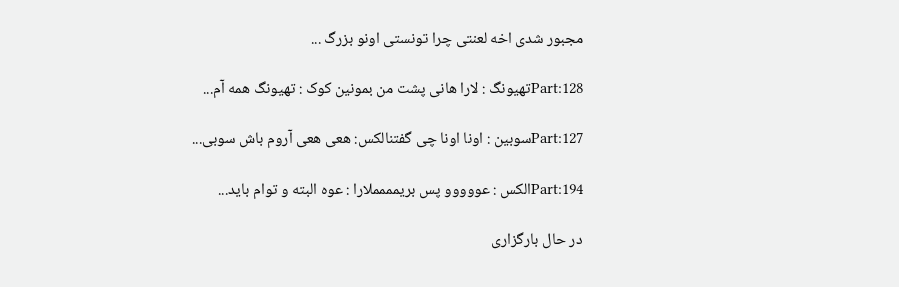مجبور شدی اخه لعنتی چرا تونستی اونو بزرگ ...

Part:128تهیونگ : لارا هانی پشت من بمونین کوک : تهیونگ همه آم...

Part:127سوبین : اونا اونا چی گفتنالکس: هعی هعی آروم باش سوبی...

Part:194الکس : عووووو پس بریمممملارا : عوه البته و توام باید...

در حال بارگزاری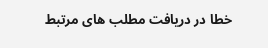خطا در دریافت مطلب های مرتبط